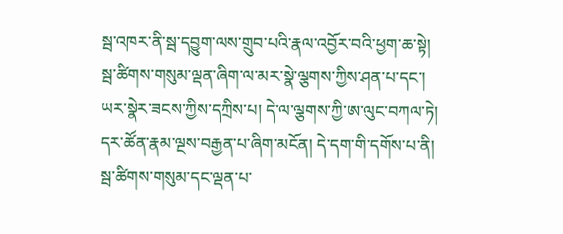སྦ་འཁར་ནི་སྦ་དབྱུག་ལས་གྲུབ་པའི་རྣལ་འབྱོར་བའི་ཕྱག་ཆ་སྟེ། སྦ་ཚིགས་གསུམ་ལྡན་ཞིག་ལ་མར་སྣེ་ལྕགས་ཀྱིས་ཤན་པ་དང་། ཡར་སྣེར་ཟངས་ཀྱིས་དཀྲིས་པ། དེ་ལ་ལྕགས་ཀྱི་ཨ་ལུང་བཀལ་ཏེ། དར་ཚོན་རྣམ་ལྔས་བརྒྱན་པ་ཞིག་མངོན། དེ་དག་གི་དགོས་པ་ནི། སྦ་ཚིགས་གསུམ་དང་ལྡན་པ་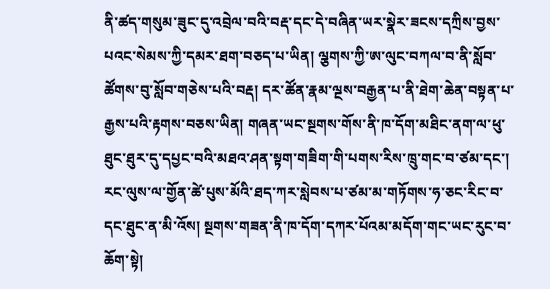ནི་ཚད་གསུམ་ཟུང་དུ་འབྲེལ་བའི་བརྡ་དང་དེ་བཞིན་ཡར་སྣེར་ཟངས་དཀྲིས་བྱས་པའང་སེམས་ཀྱི་དམར་ཐག་བཅད་པ་ཡིན། ལྕགས་ཀྱི་ཨ་ལུང་བཀལ་བ་ནི་སློབ་ཚོགས་བུ་སློབ་གཅེས་པའི་བརྡ། དར་ཚོན་རྣམ་ལྔས་བརྒྱན་པ་ནི་ཐེག་ཆེན་བསྟན་པ་རྒྱས་པའི་རྟགས་བཅས་ཡིན། གཞན་ཡང་སྔགས་གོས་ནི་ཁ་དོག་མཐིང་ནག་ལ་ཕུ་ཐུང་ཐུར་དུ་དཔྱང་བའི་མཐའ་ཤན་སྟག་གཟིག་གི་པགས་རིས་ཁྲུ་གང་བ་ཙམ་དང་། རང་ལུས་ལ་གྱོན་ཚེ་པུས་མོའི་ཐད་ཀར་སླེབས་པ་ཙམ་མ་གཏོགས་ཧ་ཅང་རིང་བ་དང་ཐུང་ན་མི་འོས། སྔགས་གཟན་ནི་ཁ་དོག་དཀར་པོའམ་མདོག་གང་ཡང་རུང་བ་ཆོག་སྟེ།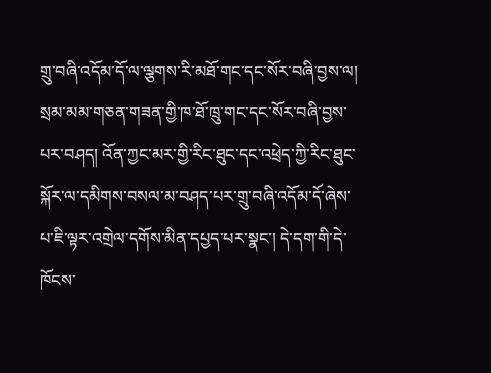གྲུ་བཞི་འདོམ་དོ་ལ་ལྕགས་རི་མཐོ་གང་དང་སོར་བཞི་བྱས་ལ། སྲམ་མམ་གཅན་གཟན་གྱི་ཁ་ཐོ་ཁྲུ་གང་དང་སོར་བཞི་བྱས་པར་བཤད། འོན་ཀྱང་མར་གྱི་རིང་ཐུང་དང་འཕྲེད་ཀྱི་རིང་ཐུང་སྐོར་ལ་དམིགས་བསལ་མ་བཤད་པར་གྲུ་བཞི་འདོམ་དོ་ཞེས་པ་ཇི་ལྟར་འགྲེལ་དགོས་མིན་དཔྱད་པར་སྣང་། དེ་དག་གི་དེ་ཁོངས་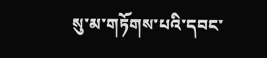སུ་མ་གཏོགས་པའི་དབང་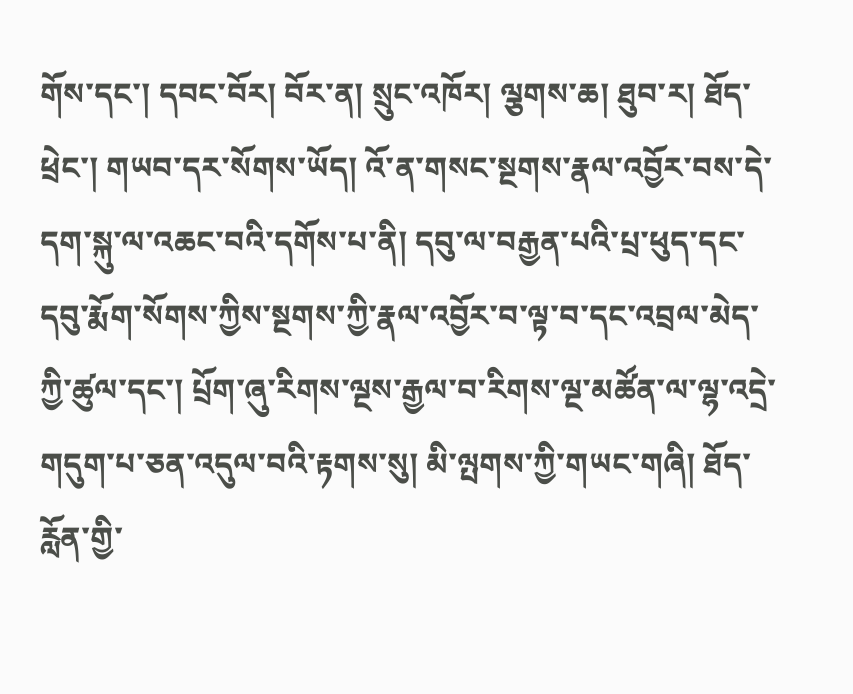གོས་དང་། དབང་བོར། བོར་ན། སྲུང་འཁོར། ལྕགས་ཆ། ཐུབ་ར། ཐོད་ཕྲེང་། གཡབ་དར་སོགས་ཡོད། འོ་ན་གསང་སྔགས་རྣལ་འབྱོར་བས་དེ་དག་སྐུ་ལ་འཆང་བའི་དགོས་པ་ནི། དབུ་ལ་བརྒྱན་པའི་པྲ་ཕུད་དང་དབུ་རྨོག་སོགས་ཀྱིས་སྔགས་ཀྱི་རྣལ་འབྱོར་བ་ལྟ་བ་དང་འབྲལ་མེད་ཀྱི་ཚུལ་དང་། པྲོག་ཞུ་རིགས་ལྔས་རྒྱལ་བ་རིགས་ལྔ་མཚོན་ལ་ལྷ་འདྲེ་གདུག་པ་ཅན་འདུལ་བའི་རྟགས་སུ། མི་ལྤགས་ཀྱི་གཡང་གཞི། ཐོད་རློན་གྱི་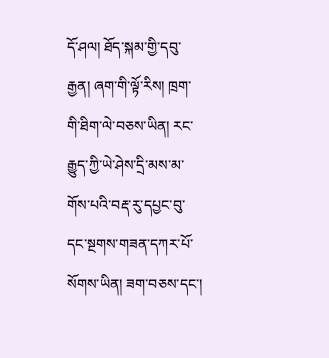དོ་ཤལ། ཐོད་སྐམ་གྱི་དབུ་རྒྱན། ཞག་གི་ལྟོ་རིས། ཁྲག་གི་ཐིག་ལེ་བཅས་ཡིན། རང་རྒྱུད་ཀྱི་ཡེ་ཤེས་དྲི་མས་མ་གོས་པའི་བརྡ་རུ་དཔྱང་བུ་དང་སྔགས་གཟན་དཀར་པོ་སོགས་ཡིན། ཟག་བཅས་དང་།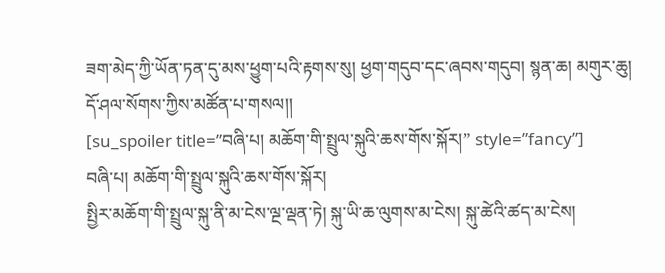ཟག་མེད་ཀྱི་ཡོན་ཏན་དུ་མས་ཕྱུག་པའི་རྟགས་སུ། ཕྱག་གདུབ་དང་ཞབས་གདུབ། སྙན་ཆ། མགུར་ཆུ། དོ་ཤལ་སོགས་ཀྱིས་མཚོན་པ་གསལ།།
[su_spoiler title=”བཞི་པ། མཆོག་གི་སྤྲུལ་སྐུའི་ཆས་གོས་སྐོར།” style=”fancy”]
བཞི་པ། མཆོག་གི་སྤྲུལ་སྐུའི་ཆས་གོས་སྐོར།
སྤྱིར་མཆོག་གི་སྤྲུལ་སྐུ་ནི་མ་ངེས་ལྔ་ལྡན་ཏེ། སྐུ་ཡི་ཆ་ལུགས་མ་ངེས། སྐུ་ཚེའི་ཚད་མ་ངེས།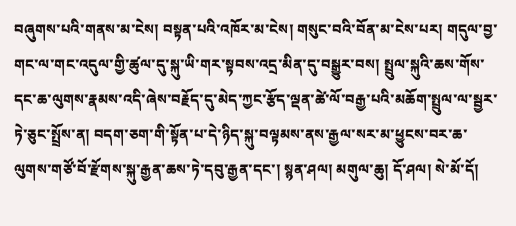བཞུགས་པའི་གནས་མ་ངེས། བསྟན་པའི་འཁོར་མ་ངེས། གསུང་བའི་བོན་མ་ངེས་པར། གདུལ་བྱ་གང་ལ་གང་འདུལ་གྱི་ཚུལ་དུ་སྐུ་ཡི་གར་སྟབས་འདྲ་མིན་དུ་བསྒྱུར་བས། སྤྲུལ་སྐུའི་ཆས་གོས་དང་ཆ་ལུགས་རྣམས་འདི་ཞེས་བརྗོད་དུ་མེད་ཀྱང་རྩོད་ལྡན་ཚེ་ལོ་བརྒྱ་པའི་མཆོག་སྤྲུལ་ལ་སྦྱར་ཏེ་ཅུང་སྤྲོས་ན། བདག་ཅག་གི་སྟོན་པ་དེ་ཉིད་སྐུ་བལྟམས་ནས་རྒྱལ་སར་མ་ཕྱུངས་བར་ཆ་ལུགས་གཙོ་བོ་རྫོགས་སྐུ་རྒྱན་ཆས་ཏེ་དབུ་རྒྱན་དང་། སྙན་ཤལ། མགུལ་ཆུ། དོ་ཤལ། སེ་མོ་དོ།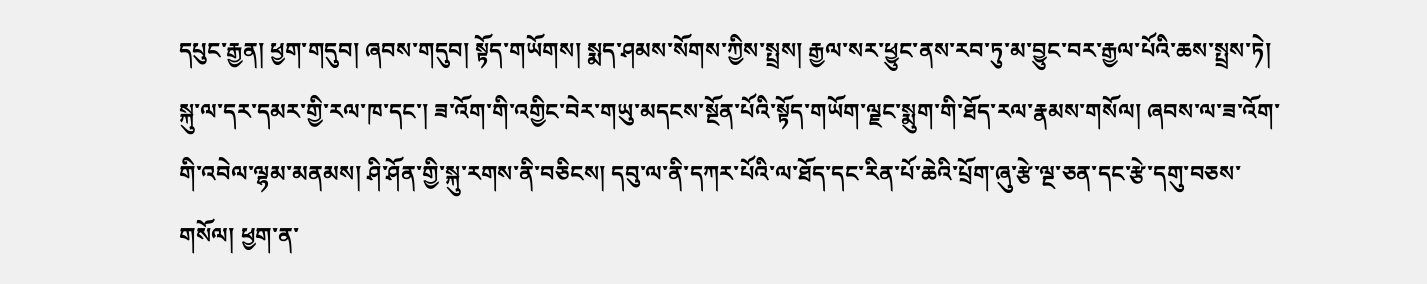དཔུང་རྒྱན། ཕྱག་གདུབ། ཞབས་གདུབ། སྟོད་གཡོགས། སྨད་ཤམས་སོགས་ཀྱིས་སྤྲས། རྒྱལ་སར་ཕྱུང་ནས་རབ་ཏུ་མ་བྱུང་བར་རྒྱལ་པོའི་ཆས་སྤྲས་ཏེ། སྐུ་ལ་དར་དམར་གྱི་རལ་ཁ་དང་། ཟ་འོག་གི་འགྱིང་བེར་གཡུ་མདངས་སྔོན་པོའི་སྟོད་གཡོག་ལྗང་སྨུག་གི་ཐོད་རལ་རྣམས་གསོལ། ཞབས་ལ་ཟ་འོག་གི་འབེལ་ལྷམ་མནམས། ཤི་ཤོན་གྱི་སྐུ་རགས་ནི་བཅིངས། དབུ་ལ་ནི་དཀར་པོའི་ལ་ཐོད་དང་རིན་པོ་ཆེའི་པྲོག་ཞུ་རྩེ་ལྔ་ཅན་དང་རྩེ་དགུ་བཅས་གསོལ། ཕྱག་ན་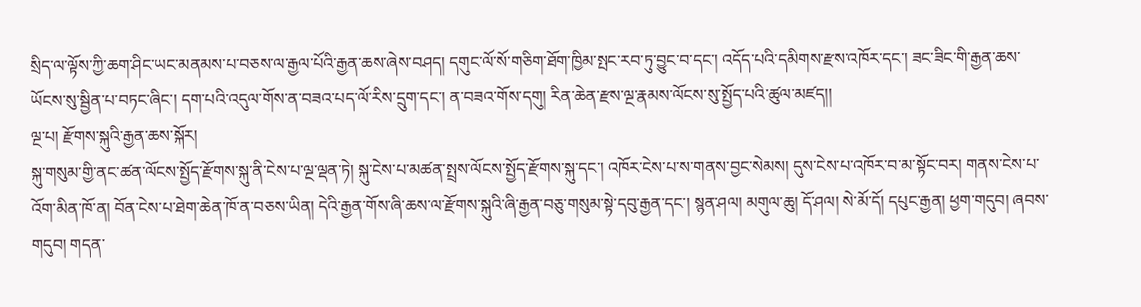སྲིད་ལ་ལྟོས་ཀྱི་ཆག་ཤིང་ཡང་མནམས་པ་བཅས་ལ་རྒྱལ་པོའི་རྒྱན་ཆས་ཞེས་བཤད། དགུང་ལོ་སོ་གཅིག་ཐོག་ཁྱིམ་སྤང་རབ་ཏུ་བྱུང་བ་དང་། འདོད་པའི་དམིགས་རྫས་འཁོར་དང་། ཟང་ཟིང་གི་རྒྱན་ཆས་ཡོངས་སུ་སྦྱིན་པ་བཏང་ཞིང་། དག་པའི་འདུལ་གོས་ན་བཟའ་པད་ལོ་རིས་དྲུག་དང་། ན་བཟའ་གོས་དགུ། རིན་ཆེན་རྫས་ལྔ་རྣམས་ལོངས་སུ་སྤྱོད་པའི་ཚུལ་མཛད།།
ལྔ་པ། རྫོགས་སྐུའི་རྒྱན་ཆས་སྐོར།
སྐུ་གསུམ་གྱི་ནང་ཚན་ལོངས་སྤྱོད་རྫོགས་སྐུ་ནི་ངེས་པ་ལྔ་ལྡན་ཏེ། སྐུ་ངེས་པ་མཚན་སྤྲས་ལོངས་སྤྱོད་རྫོགས་སྐུ་དང་། འཁོར་ངེས་པ་ས་གནས་བྱང་སེམས། དུས་ངེས་པ་འཁོར་བ་མ་སྟོང་བར། གནས་ངེས་པ་འོག་མིན་ཁོ་ན། བོན་ངེས་པ་ཐེག་ཆེན་ཁོ་ན་བཅས་ཡིན། དེའི་རྒྱན་གོས་ཞི་ཆས་ལ་རྫོགས་སྐུའི་ཞི་རྒྱན་བཅུ་གསུམ་སྟེ་དབུ་རྒྱན་དང་། སྙན་ཤལ། མགུལ་ཆུ། དོ་ཤལ། སེ་མོ་དོ། དཔུང་རྒྱན། ཕྱག་གདུབ། ཞབས་གདུབ། གདན་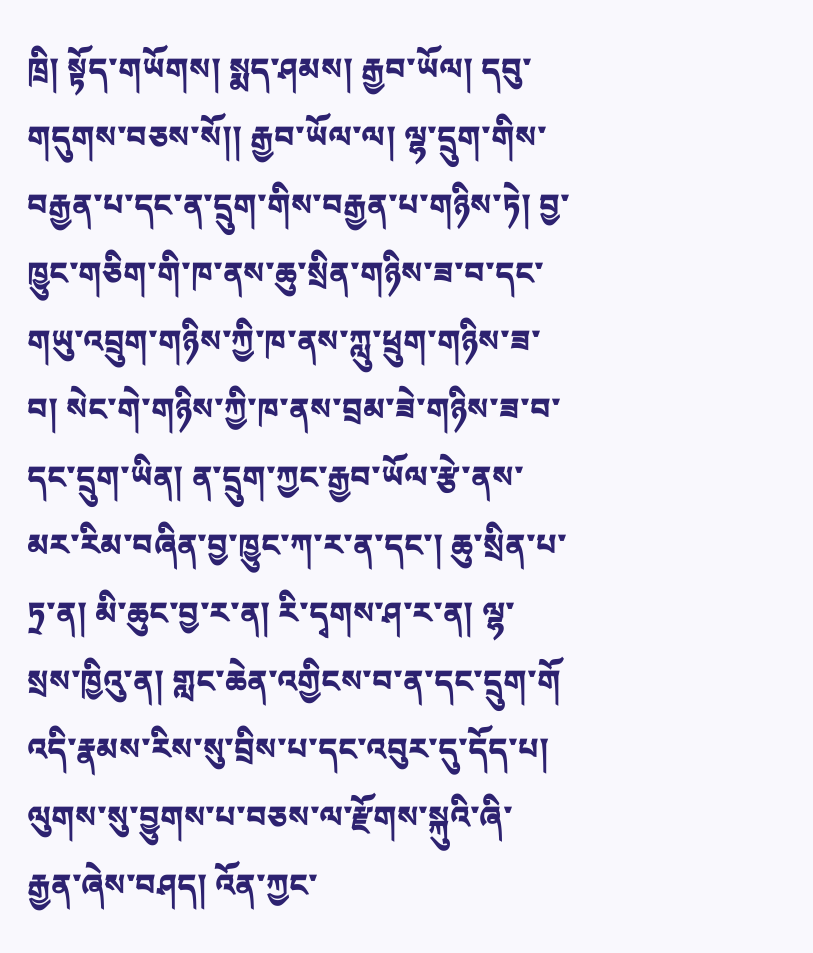ཁྲི། སྟོད་གཡོགས། སྨད་ཤམས། རྒྱབ་ཡོལ། དབུ་གདུགས་བཅས་སོ།། རྒྱབ་ཡོལ་ལ། ལྷ་དྲུག་གིས་བརྒྱན་པ་དང་ན་དྲུག་གིས་བརྒྱན་པ་གཉིས་ཏེ། བྱ་ཁྱུང་གཅིག་གི་ཁ་ནས་ཆུ་སྲིན་གཉིས་ཟ་བ་དང་གཡུ་འབྲུག་གཉིས་ཀྱི་ཁ་ནས་ཀླུ་ཕྲུག་གཉིས་ཟ་བ། སེང་གེ་གཉིས་ཀྱི་ཁ་ནས་བྲམ་ཟེ་གཉིས་ཟ་བ་དང་དྲུག་ཡིན། ན་དྲུག་ཀྱང་རྒྱབ་ཡོལ་རྩེ་ནས་མར་རིམ་བཞིན་བྱ་ཁྱུང་ཀ་ར་ན་དང་། ཆུ་སྲིན་པ་ཏྲ་ན། མི་ཆུང་བྱ་ར་ན། རི་དྭགས་ཤ་ར་ན། ལྷ་སྲས་ཁྱིའུ་ན། གླང་ཆེན་འགྱིངས་བ་ན་དང་དྲུག་གོ འདི་རྣམས་རིས་སུ་བྲིས་པ་དང་འབུར་དུ་དོད་པ། ལུགས་སུ་བྱུགས་པ་བཅས་ལ་རྫོགས་སྐུའི་ཞི་རྒྱན་ཞེས་བཤད། འོན་ཀྱང་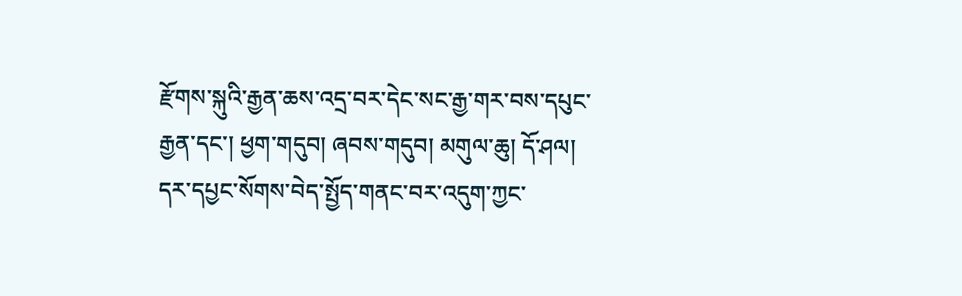རྫོགས་སྐུའི་རྒྱན་ཆས་འདྲ་བར་དེང་སང་རྒྱ་གར་བས་དཔུང་རྒྱན་དང་། ཕྱག་གདུབ། ཞབས་གདུབ། མགུལ་ཆུ། དོ་ཤལ། དར་དཔྱང་སོགས་བེད་སྤྱོད་གནང་བར་འདུག་ཀྱང་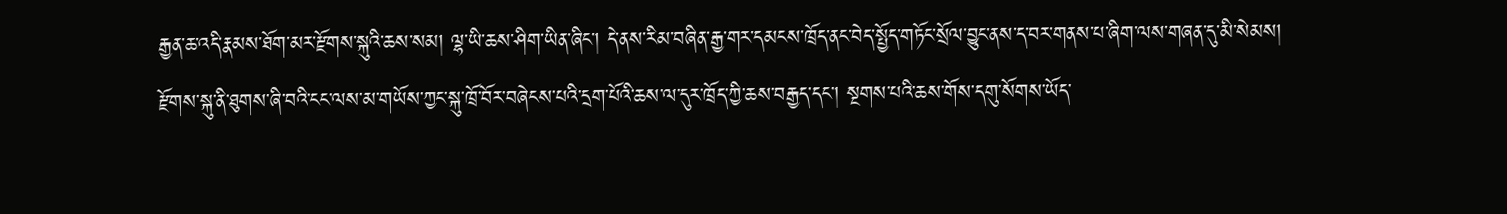རྒྱན་ཆ་འདི་རྣམས་ཐོག་མར་རྫོགས་སྐུའི་ཆས་སམ། ལྷ་ཡི་ཆས་ཤིག་ཡིན་ཞིང་། དེ་ནས་རིམ་བཞིན་རྒྱ་གར་དམངས་ཁྲོད་ནང་བེད་སྤྱོད་གཏོང་སྲོལ་བྱུང་ནས་ད་བར་གནས་པ་ཞིག་ལས་གཞན་དུ་མི་སེམས།
རྫོགས་སྐུ་ནི་ཐུགས་ཞི་བའི་ངང་ལས་མ་གཡོས་ཀྱང་སྐུ་ཁྲོ་བོར་བཞེངས་པའི་དྲག་པོའི་ཆས་ལ་དུར་ཁྲོད་ཀྱི་ཆས་བརྒྱད་དང་། སྔགས་པའི་ཆས་གོས་དགུ་སོགས་ཡོད་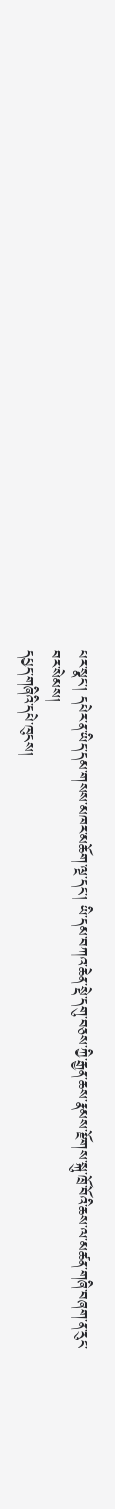པར་སྣང་། དཔེར་ན་ཡིད་དམ་གསས་མཁར་མཆོག་ལྔ་དང་། ཡི་དམ་བཀའ་ཆེན་སྡེ་དགུ་བཅས་ཀྱི་རྒྱན་ཆས་རྣམས་རྫོགས་སྐུ་ཁྲོ་བོའི་ཆས་ལ་མཚན་གཞི་བཞག་ན་རུང་བར་སེམས།
དཔྱད་གཞིའི་དཔེ་ཁུངས།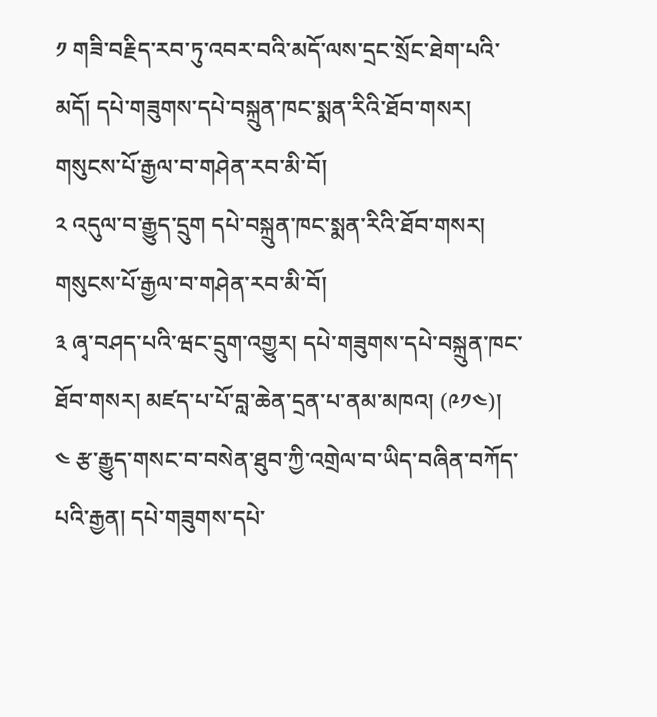༡ གཟི་བརྗིད་རབ་ཏུ་འབར་བའི་མདོ་ལས་དྲང་སྲོང་ཐེག་པའི་མདོ། དཔེ་གཟུགས་དཔེ་བསྐྲུན་ཁང་སྨན་རིའི་ཐོབ་གསར། གསུངས་པོ་རྒྱལ་བ་གཤེན་རབ་མི་བོ།
༢ འདུལ་བ་རྒྱུད་དྲུག དཔེ་བསྐྲུན་ཁང་སྨན་རིའི་ཐོབ་གསར། གསུངས་པོ་རྒྱལ་བ་གཤེན་རབ་མི་བོ།
༣ ཞྭ་བཤད་པའི་ཝང་དྲུག་འགྱུར། དཔེ་གཟུགས་དཔེ་བསྐྲུན་ཁང་ཐོབ་གསར། མཛད་པ་པོ་བླ་ཆེན་དྲན་པ་ནམ་མཁའ། (༩༡༤)།
༤ རྩ་རྒྱུད་གསང་བ་བསེན་ཐུབ་ཀྱི་འགྲེལ་བ་ཡིད་བཞིན་བཀོད་པའི་རྒྱན། དཔེ་གཟུགས་དཔེ་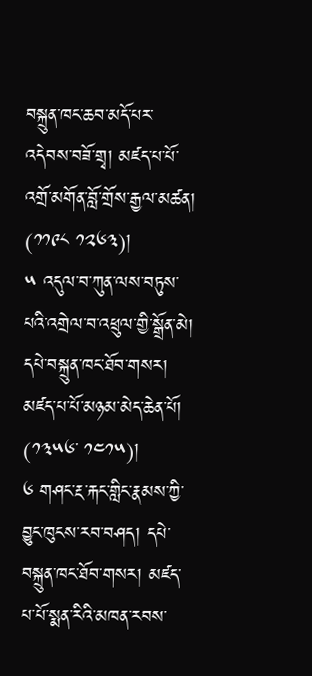བསྐྲུན་ཁང་ཆབ་མདོ་པར་འདེབས་བཟོ་གྲྭ། མཛད་པ་པོ་འགྲོ་མགོན་བློ་གྲོས་རྒྱལ་མཚན། (༡༡༩༨ ༡༢༦༣)།
༥ འདུལ་བ་ཀུན་ལས་བཏུས་པའི་འགྲེལ་བ་འཕྲུལ་གྱི་སྒྲོན་མེ། དཔེ་བསྐྲུན་ཁང་ཐོབ་གསར། མཛད་པ་པོ་མཉམ་མེད་ཆེན་པོ། (༡༣༥༦་ ༡༤༡༥)།
༦ གཤང་རྔ་རྐང་གླིང་རྣམས་ཀྱི་བྱུང་ཁུངས་རབ་བཤད། དཔེ་བསྐྲུན་ཁང་ཐོབ་གསར། མཛད་པ་པོ་སྨན་རིའི་མཁན་རབས་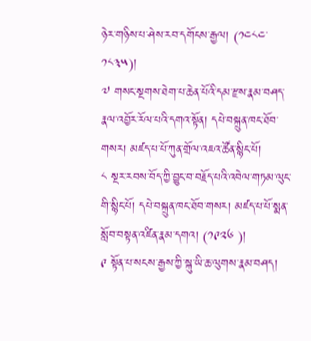ཉེར་གཉིས་པ་ཤེས་རབ་དགོངས་རྒྱལ། (༡༤༨༤་ ༡༨༣༥)།
༧ གསང་སྔགས་ཐེག་པ་ཆེན་པོའི་དམ་རྫས་རྣམ་བཤད་རྣལ་འབྱོར་རོལ་པའི་དགའ་སྟོན། དཔེ་བསྐྲུན་ཁང་ཐོབ་གསར། མཛད་པ་པོ་ཀུན་གྲོལ་འཇའ་ཚོན་སྙིང་པོ།
༨ སྔར་རབས་བོད་ཀྱི་བྱུང་བ་བརྗོད་པའི་འབེལ་གཏམ་ལུང་གི་སྙིང་པོ། དཔེ་བསྐྲུན་ཁང་ཐོབ་གསར། མཛད་པ་པོ་སྨན་སློབ་བསྟན་འཛིན་རྣམ་དགའ། (༡༩༢༦ )།
༩ སྟོན་པ་སངས་རྒྱས་ཀྱི་སྐུ་ཡི་ཆ་ལུགས་རྣམ་བཤད།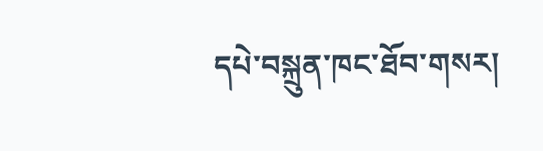དཔེ་བསྐྲུན་ཁང་ཐོབ་གསར།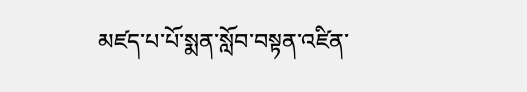མཛད་པ་པོ་སྨན་སློབ་བསྟན་འཛིན་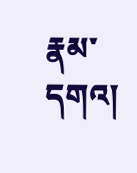རྣམ་དགའ།